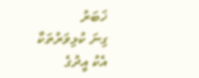ޚަބަރު
ގިނަ ކުޅިވަރުތަކާ އެކު އީދުގެ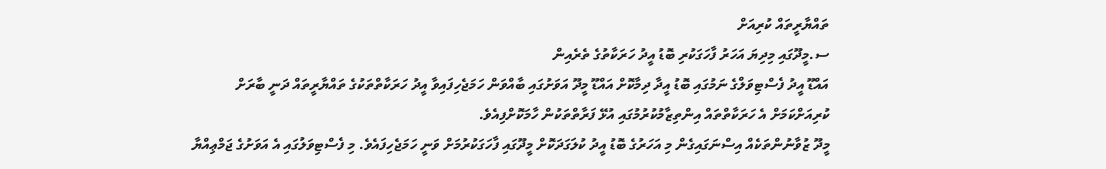ތައްޔާރީތައް ކުރިއަށް
ސ.މީދޫގައި މިދިޔަ އަހަރު ފާހަގަކުރި ބޮޑު އީދު ހަރަކާތުގެ ތެރެއިން
އައްޑޫ އީދު ފެސްޓިވަލްގެ ނަމުގައި ބޮޑު އީދާ ދިމާކޮށް އައްޑޫ މީދޫ އަވަށުގައި ބާއްވަން ހަމަޖެހިފައިވާ އީދު ހަރަކާތްތަކުގެ ތައްޔާރީތައް ދަނީ ބާރަށް ކުރިއަށްކަމަށް އެ ހަރަކާތްތައް އިންތިޒާމުކުރުމުގައި އުޅޭ ފަރާތްތަކުން ހާމަކޮށްފިއެވެ.
މީދޫ ޒުވާނުންތަކެއް އިސްނަގައިގެން މި އަހަރުގެ ބޮޑު އީދު ކުލަގަދަކޮށް މީދޫގައި ފާހަގަކުރުމަށް ވަނީ ހަމަޖެހިފައެވެ. މި ފެސްޓިވަލުގައި އެ އަވަށުގެ ޖަމްޢިއްޔާ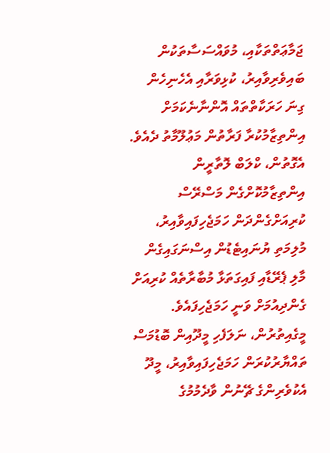ޖަމާޢަތްތަކާއި، މުވައްސަސާތަކުން ބައިވެރިވާއިރު، ކުޅިވަރާއި އެހެނިހެން ގިނަ ހަރަކާތްތައް އޮންނާނެކަމަށް އިންތިޒާމުކުރާ ފަރާތުން މަޢުލޫމާތު ދެއެވެ.
އެގޮތުން، ކްލަބް ލޮތާރީން އިންތިޒާމުކޮށްގެން މަސްރޭސް ކުރިއަށްގެންދަން ހަމަޖެހިފައިވާއިރު، މުލިމަތި ޔުނައިޓެޑުން އިސްނަގައިގެން މާލި ޕެރޭޑާއި ފައިގަތަޅާ މުބާރާތެއް ކުރިއަށް ގެންދިއުމަށް ވަނީ ހަމަޖެހިފައެވެ. މީގެއިތުރުން، ނަލަފެހި މީދޫއިން ބޮޑުމަސް ތައްޔާރުކުރަން ހަމަޖެހިފައިވާއިރު، މީދޫ އެކުވެރިންގެ ޗޭނުން ވާދެމުމުގެ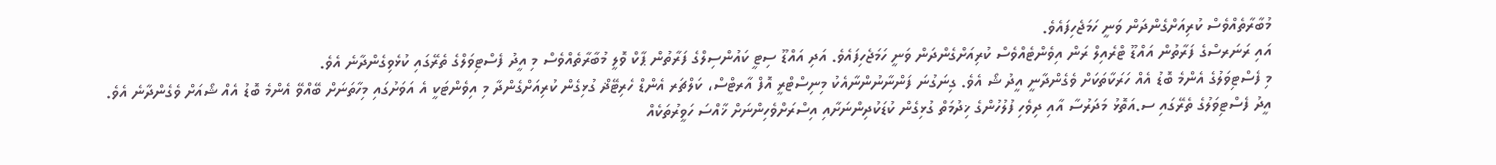މުބާރާތެއްވެސް ކުރިއަށްގެންދަން ވަނީ ހަމަޖެހިފައެވެ.
އައި ރަނަރސްގެ ފަރާތުން އައްޑޫ ޓްރެއިލް ރަން އިވެންޓެއްވެސް ކުރިއަށްގެންދަން ވަނީ ހަމަޖެހިފައެވެ. އަދި އައްޑޫ ސިޓީ ކައުންސިލްގެ ފަރާތުން ޕާކް ވޮލީ މުބާރާތެއްވެސް މި އީދު ފެސްޓިވަލްގެ ތެރޭގައި ކުޅެވިގެންދާނެ އެވެ.
މި ފެސްޓިވަލުގެ އެންމެ ބޮޑު އެއް ހަރަކާތަކަށް ވެގެންދާނީ އީދު ޝޯ އެވެ. ގިނަގުނަ ފަންނާނުންނާއެކު މިނިސްޓްރީ އޮފް އާރޓްސް، ކަލްޗަރ އެންޑް ހެރިޓޭޛް ގުޅިގެން ކުރިއަށްގެންދާ މި އިވެންޓަކީ އެ އަވަށުގައި މިހާތަނަށް ބޭއްވޭ އެންމެ ބޮޑު އެއް ޝޯއަށް ވެގެންދާނެ އެވެ.
އީދު ފެސްޓިވަލުގެ ތެރޭގައި ސ.އަތޮޅު މަދަރުސާ އާއި ދިވެހި ފުލުހުންގެ ޚިދުމަތް ގުޅިގެން ކުޑަކުދިންނަށާއި އިސްރަށްވެހިންނަށް ޚާއްސަ ހަވީރުތަކެއް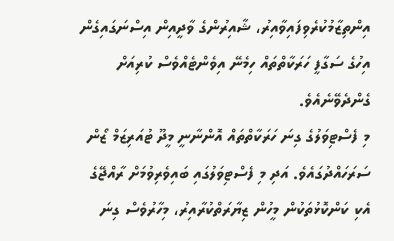އިންތިޒާމުކުރެވިފައިވާއިރު، ޝާއިރުންގެ ވާދީއިން އިސްނަގައިގެން އިހުގެ ސަގާފީ ހަރަކާތްތައް ހިމެނޭ އިވެންޓެއްވެސް ކުރިއަށް ގެންދެވޭނެއެވެ.
މި ފެސްޓިވަލުގެ ގިނަ ހަރަކާތްތައް އޮންނާނީ މީދޫ ޓުއަރިޒަމް ޒޯން ސަރަހައްދުގައެވެ. އަދި މި ފެސްޓިވަލުގައި ބައިވެރިވުމަށް ރާއްޖޭގެ އެކި ކަންކޮޅުތަކުން މީހުން ޒިޔާރަތްކުރާއިރު، މިހާރުވެސް ގިނަ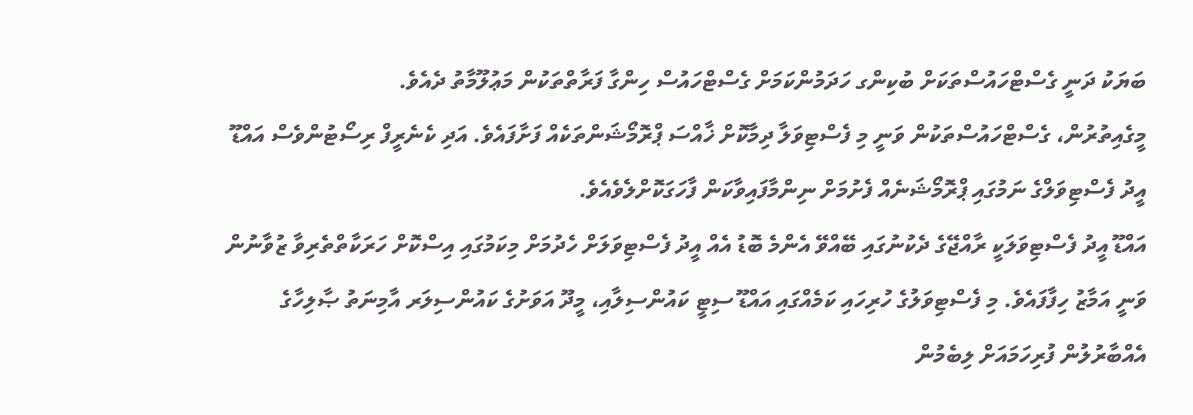ބަޔަކު ދަނީ ގެސްޓްހައުސްތަކަށް ބުކިންގ ހަދަމުންކަމަށް ގެސްޓްހައުސް ހިންގާ ފަރާތްތަކުން މަޢުލޫމާތު ދެއެވެ.
މީގެއިތުރުން، ގެސްޓްހައުސްތަކުން ވަނީ މި ފެސްޓިވަލާ ދިމާކޮށް ޚާއްސަ ޕްރޮމޯޝަންތަކެއް ފަށާފައެވެ. އަދި ކެނެރީފް ރިސޯޓުންވެސް އައްޑޫ އީދު ފެސްޓިވަލްގެ ނަމުގައި ޕްރޮމޯޝަނެއް ފެށުމަށް ނިންމާފައިވާކަން ފާހަގަކޮށްލެވެއެވެ.
އައްޑޫ އީދު ފެސްޓިވަލަކީ ރާއްޖޭގެ ދެކުނުގައި ބޭއްވޭ އެންމެ ބޮޑު އެއް އީދު ފެސްޓިވަލަށް ހެދުމަށް މިކަމުގައި އިސްކޮށް ހަރަކާތްތެރިވާ ޒުވާނުން ވަނީ އަމާޒު ހިފާފައެވެ. މި ފެސްޓިވަލުގެ ހުރިހައި ކަމެއްގައި އައްޑޫ ސިޓީ ކައުންސިލާއި، މީދޫ އަވަށުގެ ކައުންސިލަރ އާމިނަތު ޞާލިހާގެ އެއްބާރުލުން ފުރިހަމައަށް ލިބެމުން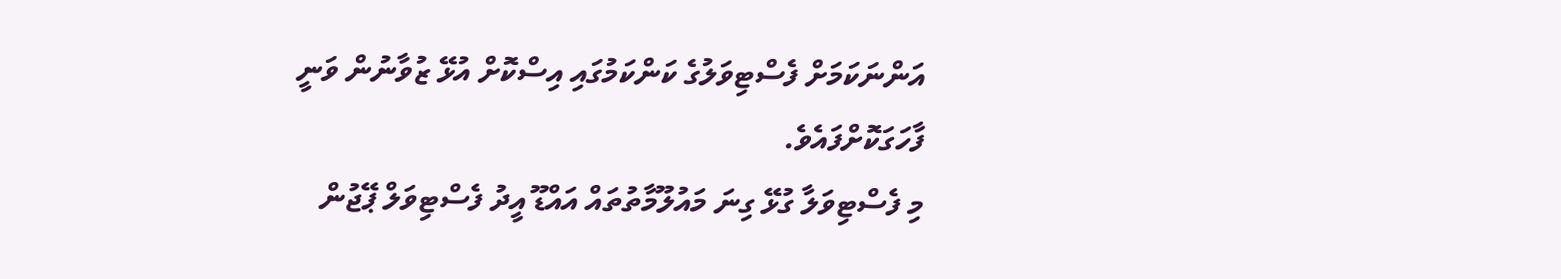އަންނަކަމަށް ފެސްޓިވަލުގެ ކަންކަމުގައި އިސްކޮށް އުޅޭ ޒުވާނުން ވަނީ ފާހަގަކޮށްފައެވެ.
މި ފެސްޓިވަލާ ގުޅޭ ގިނަ މައުލޫމާތުތައް އައްޑޫ އީދު ފެސްޓިވަލް ޕޭޖުން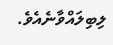ލިބިލައްވާނެއެވެ.